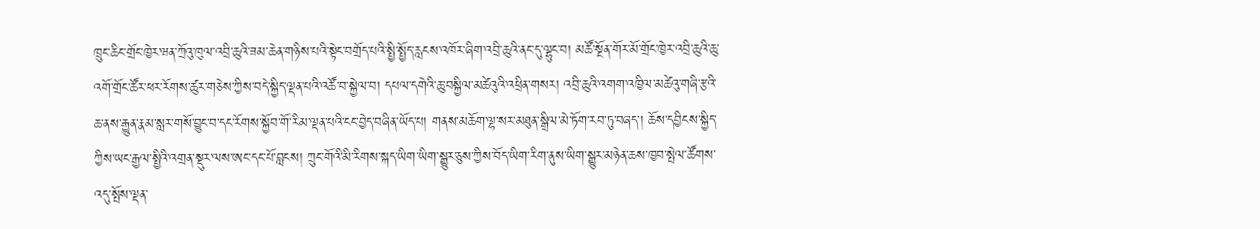ཁྲུང་ཆིང་གྲོང་ཁྱེར་ཝན་ཀྲོའུ་ཁུལ་འབྲི་ཆུའི་ཟམ་ཆེན་གཉིས་པའི་སྟེང་བགྲོད་པའི་སྤྱི་སྤྱོད་རླངས་འཁོར་ཞིག་འབྲི་ཆུའི་ནང་དུ་ལྷུང་བ། མཚོ་སྔོན་གོར་མོ་གྲོང་ཁྱེར་འབྲི་ཆུའི་ཆུ་འགོ་གྲོང་ཚོར་ཕར་རོགས་ཚུར་གཅེས་ཀྱིས་བདེ་སྐྱིད་ལྡན་པའི་འཚོ་བ་སྐྱེལ་བ། དཔལ་དགེའི་ཆུ་བསྐྱིལ་མཚེའུའི་འཕྲིན་གསར། འབྲི་ཆུའི་འགག་འཁྱིལ་མཚེའུ་གཞི་རྩའི་ཆ་ནས་རྒྱུན་རྣམ་སླར་གསོ་བྱུང་བ་དང་རོགས་སྐྱོབ་གོ་རིམ་ལྡན་པའི་ངང་བྱེད་བཞིན་ཡོད་པ། གནས་མཆོག་ལྷ་སར་མཐུན་སྒྲིལ་མེ་ཏོག་རབ་ཏུ་བཞད་། ཆོས་དབྱིངས་སྐྱིད་ཀྱིས་ཡང་རྒྱལ་སྤྱིའི་འགྲན་སྡུར་ལས་ཨང་དང་པོ་བླངས། ཀྲུང་གོའི་མི་རིགས་སྐད་ཡིག་ཡིག་སྒྱུར་ཅུས་ཀྱིས་བོད་ཡིག་རིག་ནུས་ཡིག་སྒྱུར་མཉེན་ཆས་ཁྱབ་སྤེལ་ཚོགས་འདུ་སྤོས་ལྡན་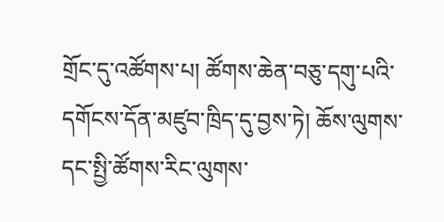གྲོང་དུ་འཚོགས་པ། ཚོགས་ཆེན་བཅུ་དགུ་པའི་དགོངས་དོན་མཛུབ་ཁྲིད་དུ་བྱས་ཏེ། ཆོས་ལུགས་དང་སྤྱི་ཚོགས་རིང་ལུགས་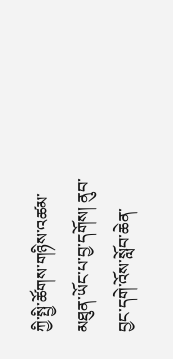ཀྱི་སྤྱི་ཚོགས་གཉིས་འཚམ་མཐུན་ཡོང་པ་བྱ་དགོས། ནུབ་བྱང་དགེ་འོས་སློབ་ཆེན་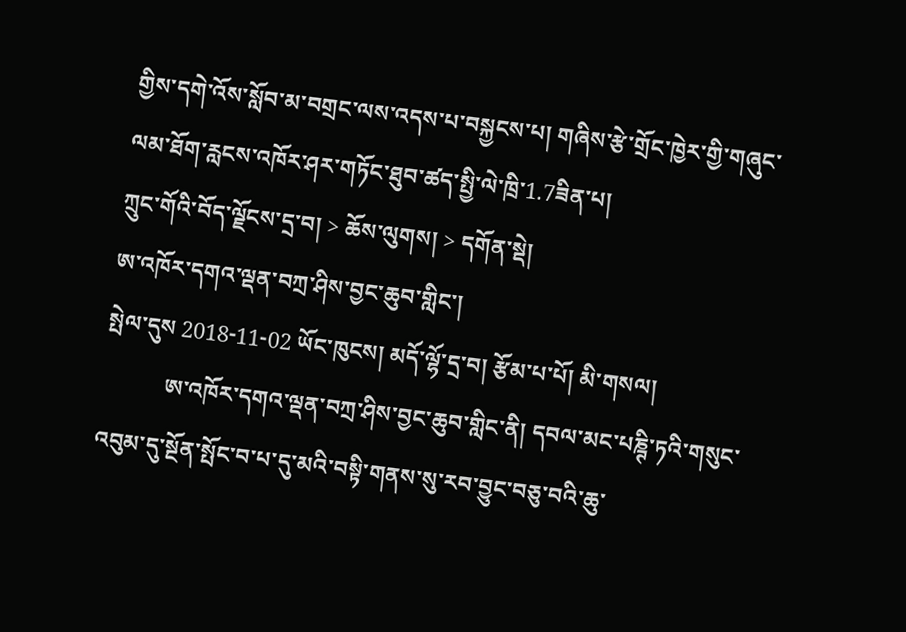གྱིས་དགེ་འོས་སློབ་མ་བགྲང་ལས་འདས་པ་བསྐྱངས་པ། གཞིས་རྩེ་གྲོང་ཁྱེར་གྱི་གཞུང་ལམ་ཐོག་རླངས་འཁོར་ཤར་གཏོང་ཐུབ་ཚད་སྤྱི་ལེ་ཁྲི་1.7ཟིན་པ།
ཀྲུང་གོའི་བོད་ལྗོངས་དྲ་བ། > ཆོས་ལུགས། > དགོན་སྡེ།
ཨ་འཁོར་དགའ་ལྡན་བཀྲ་ཤིས་བྱང་ཆུབ་གླིང་།
སྤེལ་དུས 2018-11-02 ཡོང་ཁུངས། མདོ་ལྷོ་དྲ་བ། རྩོམ་པ་པོ། མི་གསལ།
           ཨ་འཁོར་དགའ་ལྡན་བཀྲ་ཤིས་བྱང་ཆུབ་གླིང་ནི། དབལ་མང་པཎྚི་ཏའི་གསུང་འབུམ་དུ་སྔོན་སྤོང་བ་པ་དུ་མའི་བསྟི་གནས་སུ་རབ་བྱུང་བཅུ་བའི་ཆུ་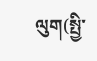ལུག(སྤྱི་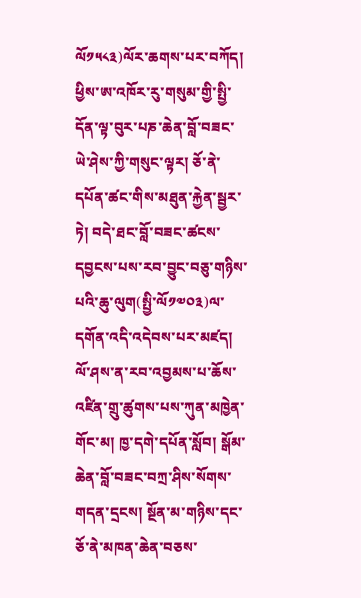ལོ༡༥༨༣)ལོར་ཆགས་པར་བཀོད། ཕྱིས་ཨ་འཁོར་རུ་གསུམ་གྱི་སྤྱི་དོན་ལྟ་བུར་པཎ་ཆེན་བློ་བཟང་ཡེ་ཤེས་ཀྱི་གསུང་ལྟར། ཅོ་ནེ་དཔོན་ཚང་གིས་མཐུན་རྐྱེན་སྦྱར་ཏེ། བདེ་ཐང་བློ་བཟང་ཚངས་དབྱངས་པས་རབ་བྱུང་བཅུ་གཉིས་པའི་ཆུ་ལུག(སྤྱི་ལོ༡༧༠༣)ལ་དགོན་འདི་འདེབས་པར་མཛད། ལོ་ཤས་ན་རབ་འབྱམས་པ་ཆོས་འཛིན་གྲུ་ཚུགས་པས་ཀུན་མཁྱེན་གོང་མ། ཁྱ་དགེ་དཔོན་སློབ། སྒོམ་ཆེན་བློ་བཟང་བཀྲ་ཤིས་སོགས་གདན་དྲངས། སྔོན་མ་གཉིས་དང་ཅོ་ནེ་མཁན་ཆེན་བཅས་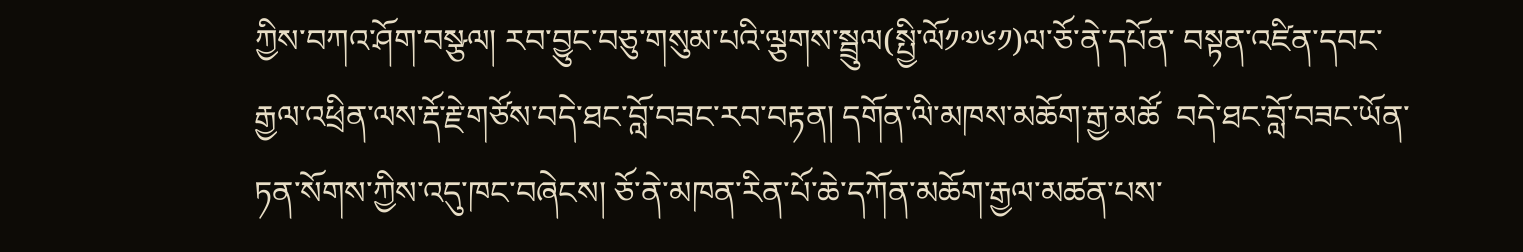ཀྱིས་བཀའ་ཤོག་བསྩལ། རབ་བྱུང་བཅུ་གསུམ་པའི་ལྕགས་སྦྲུལ(སྤྱི་ལོ༡༧༦༡)ལ་ཅོ་ནེ་དཔོན་ བསྟན་འཛིན་དབང་རྒྱལ་འཕྲིན་ལས་རྡོ་རྗེ་གཙོས་བདེ་ཐང་བློ་བཟང་རབ་བརྟན། དགོན་ལི་མཁས་མཆོག་རྒྱ་མཚོ  བདེ་ཐང་བློ་བཟང་ཡོན་ཏན་སོགས་ཀྱིས་འདུ་ཁང་བཞེངས། ཅོ་ནེ་མཁན་རིན་པོ་ཆེ་དཀོན་མཆོག་རྒྱལ་མཚན་པས་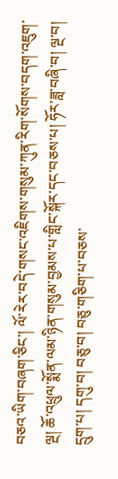བཅའ་ཡིག་བཞག་ཅིང་། ལོ་རེར་བདེ་གསང་འཇིགས་གསུམ་ཀུན་རིག་སོགས་བདག་འཇུག་ལྔ། ཆོ་འཕྲུལ་སྨོན་ལམ་ཉིན་གསུམ་བྱམས་པ་གླིང་སྐོར་དང་བཅས་པ། ཧོར་ཟླ་བཞི་བ། ལྔ་བ། དྲུག་པ། དགུ་བ། བཅུ་བ། བཅུ་གཅིག་པ་བཅས་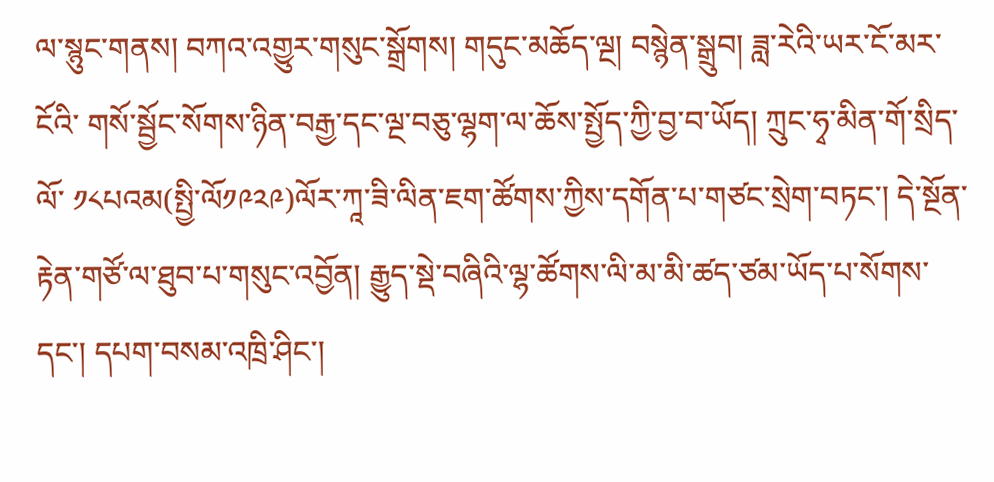ལ་སྙུང་གནས། བཀའ་འགྱུར་གསུང་སྒྲོགས། གདུང་མཆོད་ལྔ། བསྙེན་སྒྲུབ། ཟླ་རེའི་ཡར་ངོ་མར་ངོའི་ གསོ་སྦྱོང་སོགས་ཉིན་བརྒྱ་དང་ལྔ་བཅུ་ལྷག་ལ་ཆོས་སྤྱོད་ཀྱི་བྱ་བ་ཡོད། ཀྲུང་ཧྭ་མིན་གོ་སྲིད་ལོ་ ༡༨པའམ(སྤྱི་ལོ༡༩༢༩)ལོར་ཀཱ་ཟི་ལིན་ཇག་ཚོགས་ཀྱིས་དགོན་པ་གཙང་སྲེག་བཏང་། དེ་སྔོན་རྟེན་གཙོ་ལ་ཐུབ་པ་གསུང་འབྱོན། རྒྱུད་སྡེ་བཞིའི་ལྷ་ཚོགས་ལི་མ་མི་ཚད་ཙམ་ཡོད་པ་སོགས་དང་། དཔག་བསམ་འཁྲི་ཤིང་།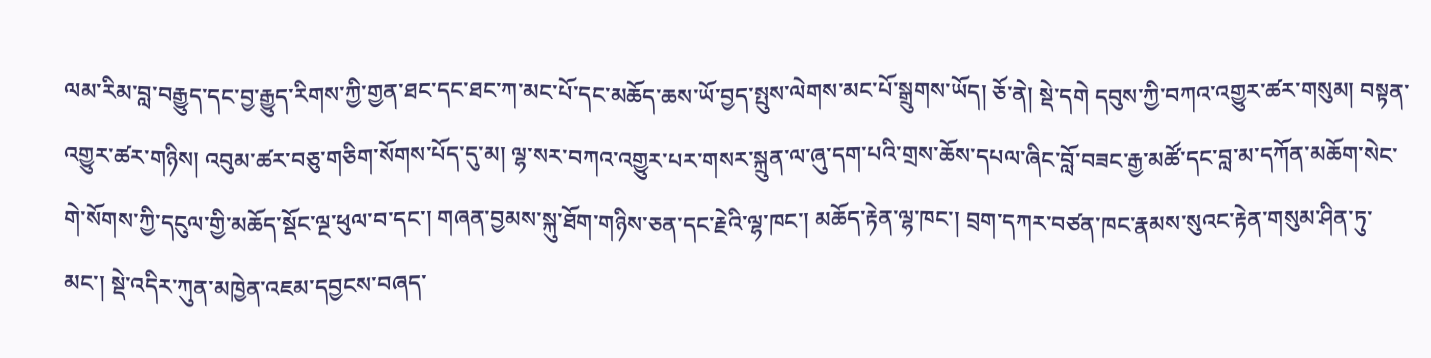ལམ་རིམ་བླ་བརྒྱུད་དང་བྱ་རྒྱུད་རིགས་ཀྱི་གྱན་ཐང་དང་ཐང་ཀ་མང་པོ་དང་མཆོད་ཆས་ཡོ་བྱད་སྤུས་ལེགས་མང་པོ་སྒྲུགས་ཡོད། ཅོ་ནེ། སྡེ་དགེ དབུས་ཀྱི་བཀའ་འགྱུར་ཚར་གསུམ། བསྟན་འགྱུར་ཚར་གཉིས། འབུམ་ཚར་བཅུ་གཅིག་སོགས་པོད་དུ་མ། ལྷ་སར་བཀའ་འགྱུར་པར་གསར་སྐྲུན་ལ་ཞུ་དག་པའི་གྲས་ཆོས་དཔལ་ཞིང་བློ་བཟང་རྒྱ་མཚོ་དང་བླ་མ་དཀོན་མཆོག་སེང་གེ་སོགས་ཀྱི་དངུལ་གྱི་མཆོད་སྡོང་ལྔ་ཕུལ་བ་དང་། གཞན་བྱམས་སྐུ་ཐོག་གཉིས་ཅན་དང་རྗེའི་ལྷ་ཁང་། མཆོད་རྟེན་ལྷ་ཁང་། བྲག་དཀར་བཙན་ཁང་རྣམས་སུའང་རྟེན་གསུམ་ཤིན་ཏུ་མང་། སྡེ་འདིར་ཀུན་མཁྱེན་འཇམ་དབྱངས་བཞད་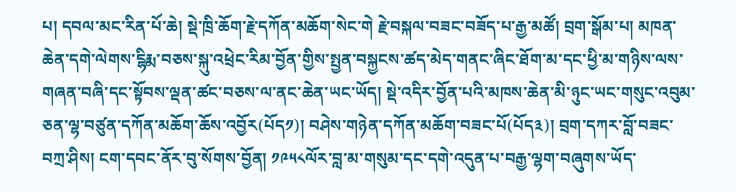པ། དབལ་མང་རིན་པོ་ཆེ། སྡེ་ཁྲི་ཆོག་རྗེ་དཀོན་མཆོག་སེང་གེ རྗེ་བསྐལ་བཟང་བཟོད་པ་རྒྱ་མཚོ། བྲག་སྒོམ་པ། མཁན་ཆེན་དགེ་ལེགས་ངྷིརྨ་བཅས་སྐུ་འཕྲེང་རིམ་བྱོན་གྱིས་སྤྱན་བསྐྱངས་ཚད་མེད་གནང་ཞིང་ཐོག་མ་དང་ཕྱི་མ་གཉིས་ལས་གཞན་བཞི་དང་སྟོབས་ལྡན་ཚང་བཅས་ལ་ནང་ཆེན་ཡང་ཡོད། སྡེ་འདིར་བྱོན་པའི་མཁས་ཆེན་མི་ཉུང་ཡང་གསུང་འབུམ་ཅན་ལྷ་བཙུན་དཀོན་མཆོག་ཆོས་འབྱོར(པོད༡)། བཤེས་གཉེན་དཀོན་མཆོག་བཟང་པོ(པོད༣)། བྲག་དཀར་བློ་བཟང་བཀྲ་ཤིས། ངག་དབང་ནོར་བུ་སོགས་བྱོན། ༡༩༥༨ལོར་བླ་མ་གསུམ་དང་དགེ་འདུན་པ་བརྒྱ་ལྷག་བཞུགས་ཡོད་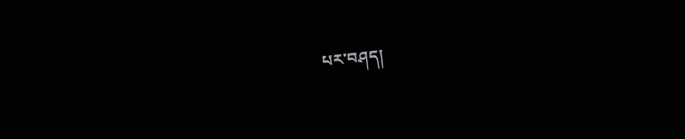པར་བཤད།